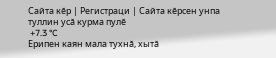Сайта кӗр | Регистраци | Сайта кӗрсен унпа туллин усӑ курма пулӗ
 +7.3 °C
Ерипен каян мала тухнӑ, хытӑ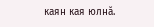каян кая юлнӑ.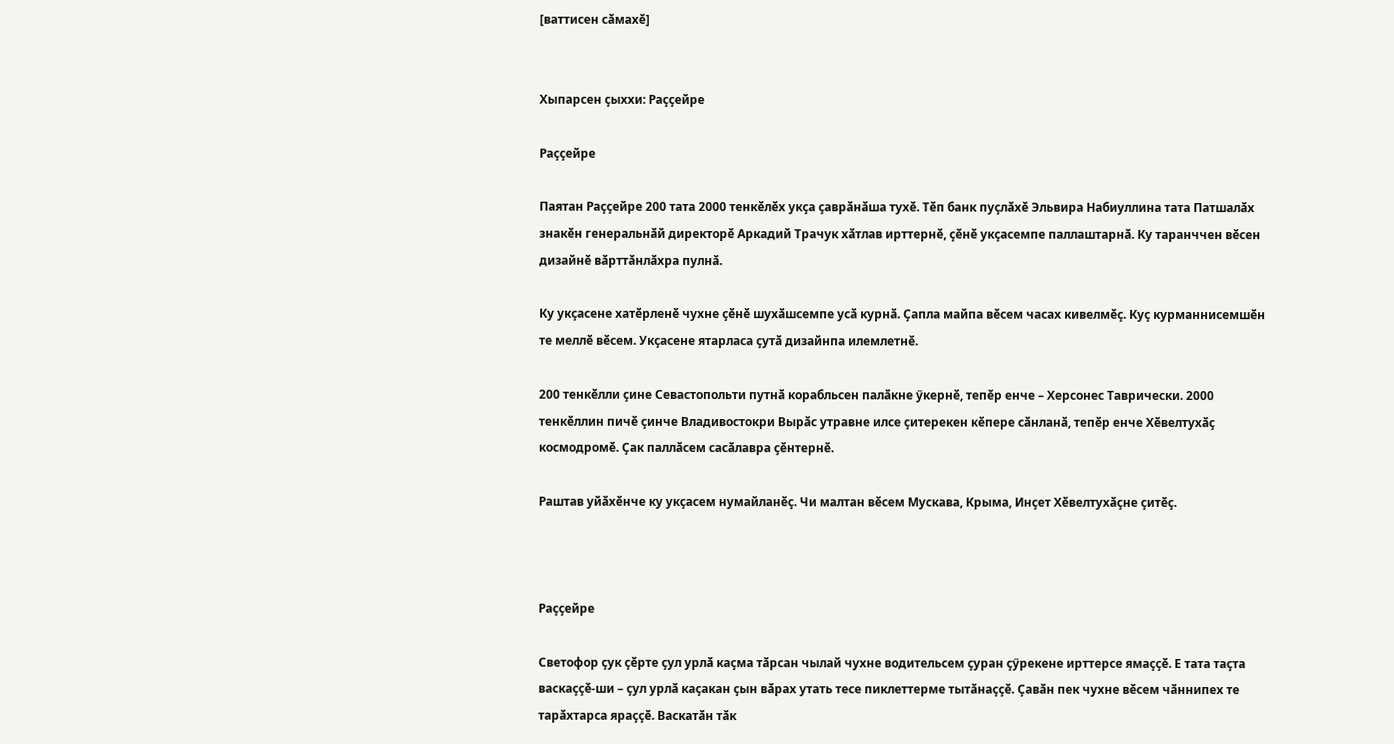[ваттисен сӑмахӗ]


Хыпарсен ҫыххи: Раҫҫейре

Раҫҫейре

Паятан Раҫҫейре 200 тата 2000 тенкӗлӗх укҫа ҫаврӑнӑша тухӗ. Тӗп банк пуҫлӑхӗ Эльвира Набиуллина тата Патшалӑх знакӗн генеральнӑй директорӗ Аркадий Трачук хӑтлав ирттернӗ, ҫӗнӗ укҫасемпе паллаштарнӑ. Ку таранччен вӗсен дизайнӗ вӑрттӑнлӑхра пулнӑ.

Ку укҫасене хатӗрленӗ чухне ҫӗнӗ шухӑшсемпе усӑ курнӑ. Ҫапла майпа вӗсем часах кивелмӗҫ. Куҫ курманнисемшӗн те меллӗ вӗсем. Укҫасене ятарласа ҫутӑ дизайнпа илемлетнӗ.

200 тенкӗлли ҫине Севастопольти путнӑ корабльсен палӑкне ӳкернӗ, тепӗр енче – Херсонес Таврически. 2000 тенкӗллин пичӗ ҫинче Владивостокри Вырӑс утравне илсе ҫитерекен кӗпере сӑнланӑ, тепӗр енче Хӗвелтухӑҫ космодромӗ. Ҫак паллӑсем сасӑлавра ҫӗнтернӗ.

Раштав уйӑхӗнче ку укҫасем нумайланӗҫ. Чи малтан вӗсем Мускава, Крыма, Инҫет Хӗвелтухӑҫне ҫитӗҫ.



Раҫҫейре

Светофор ҫук ҫӗрте ҫул урлӑ каҫма тӑрсан чылай чухне водительсем ҫуран ҫӳрекене ирттерсе ямаҫҫӗ. Е тата таҫта васкаҫҫӗ-ши – ҫул урлӑ каҫакан ҫын вӑрах утать тесе пиклеттерме тытӑнаҫҫӗ. Ҫавӑн пек чухне вӗсем чӑннипех те тарӑхтарса яраҫҫӗ. Васкатӑн тӑк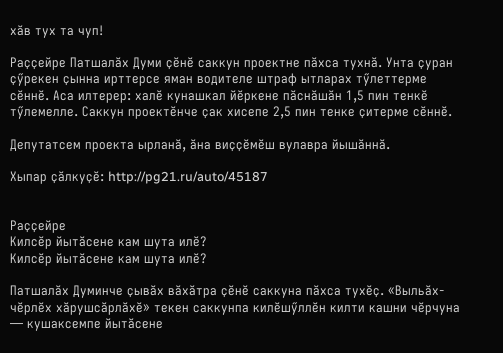хӑв тух та чуп!

Раҫҫейре Патшалӑх Думи ҫӗнӗ саккун проектне пӑхса тухнӑ. Унта ҫуран ҫӳрекен ҫынна ирттерсе яман водителе штраф ытларах тӳлеттерме сӗннӗ. Аса илтерер: халӗ кунашкал йӗркене пӑснӑшӑн 1,5 пин тенкӗ тӳлемелле. Саккун проектӗнче ҫак хисепе 2,5 пин тенке ҫитерме сӗннӗ.

Депутатсем проекта ырланӑ, ӑна виҫҫӗмӗш вулавра йышӑннӑ.

Хыпар ҫӑлкуҫӗ: http://pg21.ru/auto/45187


Раҫҫейре
Килсӗр йытӑсене кам шута илӗ?
Килсӗр йытӑсене кам шута илӗ?

Патшалӑх Думинче ҫывӑх вӑхӑтра ҫӗнӗ саккуна пӑхса тухӗҫ. «Выльӑх-чӗрлӗх хӑрушсӑрлӑхӗ» текен саккунпа килӗшӳллӗн килти кашни чӗрчуна — кушаксемпе йытӑсене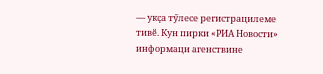— укҫа тӳлесе регистрацилеме тивӗ. Кун пирки «РИА Новости» информаци агенствине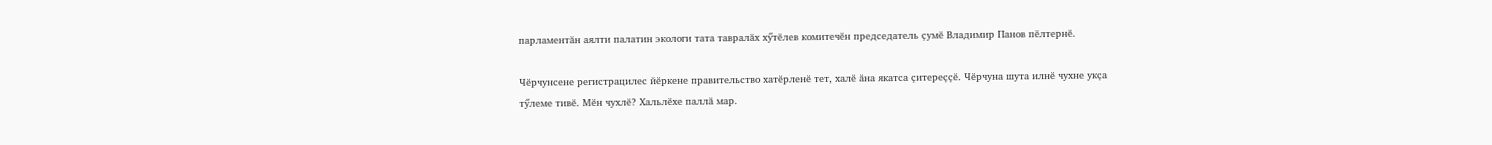парламентӑн аялти палатин экологи тата тавралӑх хӳтӗлев комитечӗн председатель ҫумӗ Владимир Панов пӗлтернӗ.

Чӗрчунсене регистрацилес йӗркене правительство хатӗрленӗ тет, халӗ ӑна якатса ҫитереҫҫӗ. Чӗрчуна шута илнӗ чухне укҫа тӳлеме тивӗ. Мӗн чухлӗ? Хальлӗхе паллӑ мар.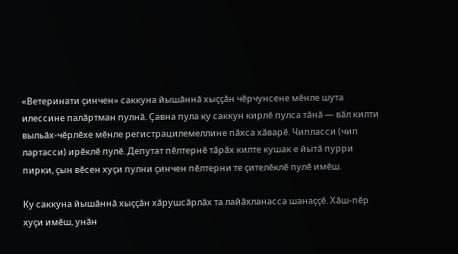«Ветеринати ҫинчен» саккуна йышӑннӑ хыҫҫӑн чӗрчунсене мӗнле шута илессине палӑртман пулнӑ. Ҫавна пула ку саккун кирлӗ пулса тӑнӑ — вӑл килти выльӑх-чӗрлӗхе мӗнле регистрацилемеллине пӑхса хӑварӗ. Чипласси (чип лартасси) ирӗклӗ пулӗ. Депутат пӗлтернӗ тӑрӑх килте кушак е йытӑ пурри пирки, ҫын вӗсен хуҫи пулни ҫинчен пӗлтерни те ҫителӗклӗ пулӗ имӗш.

Ку саккуна йышӑннӑ хыҫҫӑн хӑрушсӑрлӑх та лайӑхланасса шанаҫҫӗ. Хӑш-пӗр хуҫи имӗш, унӑн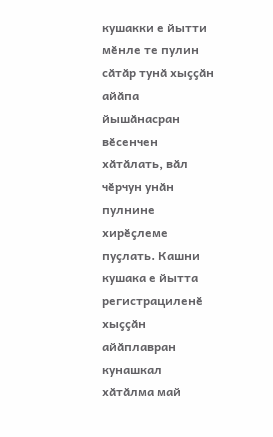кушакки е йытти мӗнле те пулин сӑтӑр тунӑ хыҫҫӑн айӑпа йышӑнасран вӗсенчен хӑтӑлать, вӑл чӗрчун унӑн пулнине хирӗҫлеме пуҫлать. Кашни кушака е йытта регистрациленӗ хыҫҫӑн айӑплавран кунашкал хӑтӑлма май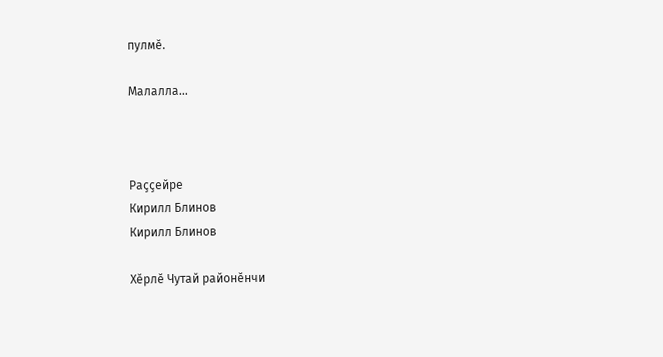пулмӗ.

Малалла...



Раҫҫейре
Кирилл Блинов
Кирилл Блинов

Хӗрлӗ Чутай районӗнчи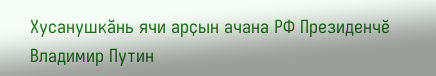Хусанушкӑнь ячи арҫын ачана РФ Президенчӗ Владимир Путин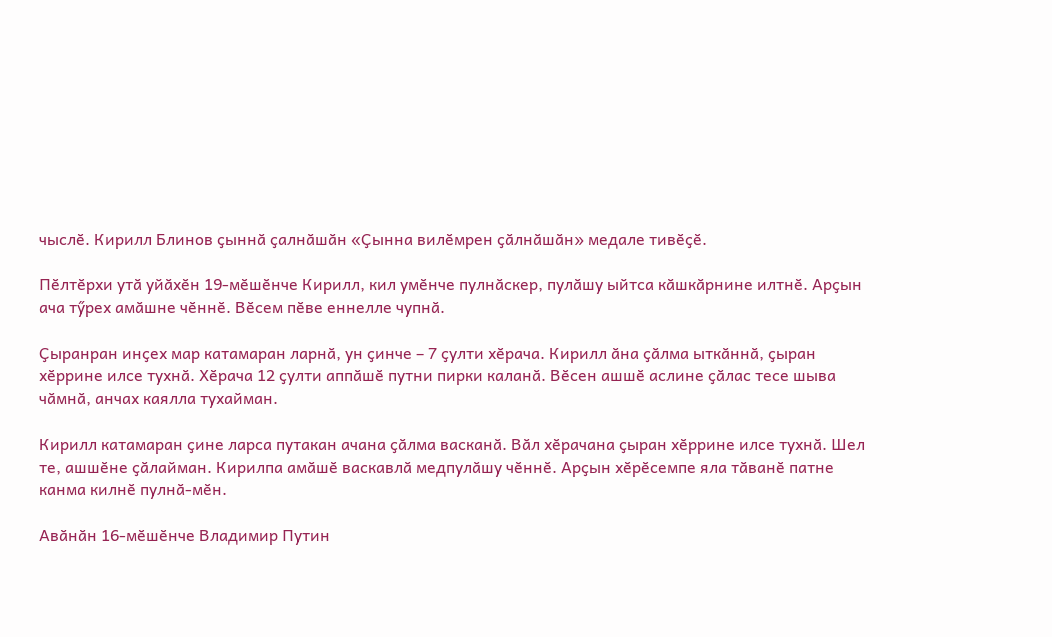чыслӗ. Кирилл Блинов ҫыннӑ ҫалнӑшӑн «Ҫынна вилӗмрен ҫӑлнӑшӑн» медале тивӗҫӗ.

Пӗлтӗрхи утӑ уйӑхӗн 19-мӗшӗнче Кирилл, кил умӗнче пулнӑскер, пулӑшу ыйтса кӑшкӑрнине илтнӗ. Арҫын ача тӳрех амӑшне чӗннӗ. Вӗсем пӗве еннелле чупнӑ.

Ҫыранран инҫех мар катамаран ларнӑ, ун ҫинче – 7 ҫулти хӗрача. Кирилл ӑна ҫӑлма ыткӑннӑ, ҫыран хӗррине илсе тухнӑ. Хӗрача 12 ҫулти аппӑшӗ путни пирки каланӑ. Вӗсен ашшӗ аслине ҫӑлас тесе шыва чӑмнӑ, анчах каялла тухайман.

Кирилл катамаран ҫине ларса путакан ачана ҫӑлма васканӑ. Вӑл хӗрачана ҫыран хӗррине илсе тухнӑ. Шел те, ашшӗне ҫӑлайман. Кирилпа амӑшӗ васкавлӑ медпулӑшу чӗннӗ. Арҫын хӗрӗсемпе яла тӑванӗ патне канма килнӗ пулнӑ-мӗн.

Авӑнӑн 16-мӗшӗнче Владимир Путин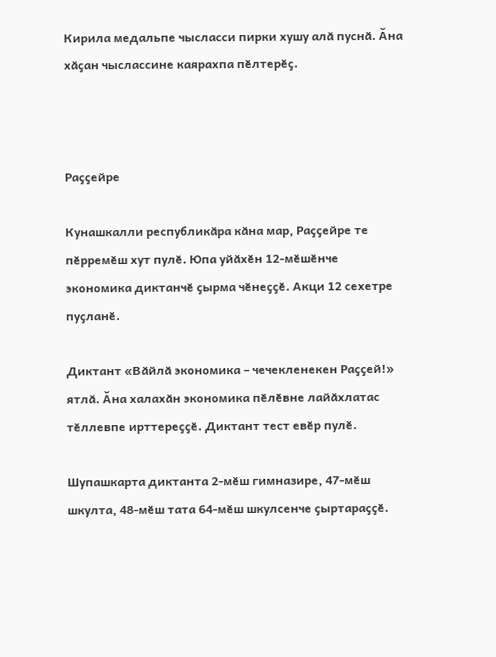Кирила медальпе чысласси пирки хушу алӑ пуснӑ. Ӑна хӑҫан чыслассине каярахпа пӗлтерӗҫ.



Раҫҫейре

Кунашкалли республикӑра кӑна мар, Раҫҫейре те пӗрремӗш хут пулӗ. Юпа уйӑхӗн 12-мӗшӗнче экономика диктанчӗ ҫырма чӗнеҫҫӗ. Акци 12 сехетре пуҫланӗ.

Диктант «Вӑйлӑ экономика – чечекленекен Раҫҫей!» ятлӑ. Ӑна халахӑн экономика пӗлӗвне лайӑхлатас тӗллевпе ирттереҫҫӗ. Диктант тест евӗр пулӗ.

Шупашкарта диктанта 2-мӗш гимназире, 47-мӗш шкулта, 48-мӗш тата 64-мӗш шкулсенче ҫыртараҫҫӗ.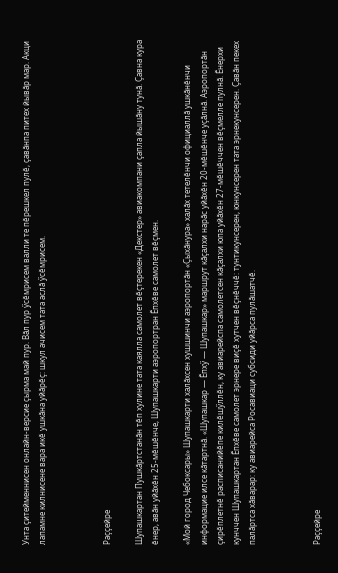Унта ҫитейменнисен онлайн-версие ҫырма май пур. Вӑл пур ӳсӗмрисем валли те пӗрешкел пулӗ, ҫавӑнпа питех йывӑр мар. Акци лапамне килнисене вара икӗ ушкӑна уйӑрӗҫ: шкул ачисем тата аслӑ ӳсӗмрисем.



Раҫҫейре

Шупашкартан Пушкӑртстанӑн тӗп хулине тата каялла самолет вӗҫтерекен «Декстер» авиакомпани ҫапла йышӑну тунӑ. Ҫавна кура ӗнер, авӑн уйӑхӗн 25-мӗшӗнче, Шупашкарти аэропортран Ӗпхӗве самолет вӗҫмен.

«Мой город Чебоксары» Шупашкарти халӑхсен хушшинчи аэропортӑн «Ҫыхӑнура» халӑх тетелӗнчи официаллӑ ушкӑнӗнчи информацие илсе кӑтартнӑ. «Шупашкар — Ӗпхӳ — Шупашкар» маршрут кӑҫалхи нарӑс уйӑхӗн 20-мӗшӗнче уҫӑлнӑ. Аэропортӑн ҫирӗплетнӗ расписанийӗпе килӗшӳллӗн, ку авиарейспа самолетсен кӑҫалхи юпа уйӑхӗн 27-мӗшӗччен вӗҫмелле пулнӑ. Ӗнерхи кунччен Шупашкартан Ӗпхӗве самолет эрнере виҫӗ хутчен вӗҫнӗччӗ: тунтикунсерен, юнкунсерен тата эрнекунсерен. Ҫавӑн пекех палӑртса хӑварар: ку авиарейса Росавиаци субсиди уйӑрса пулӑшатчӗ.



Раҫҫейре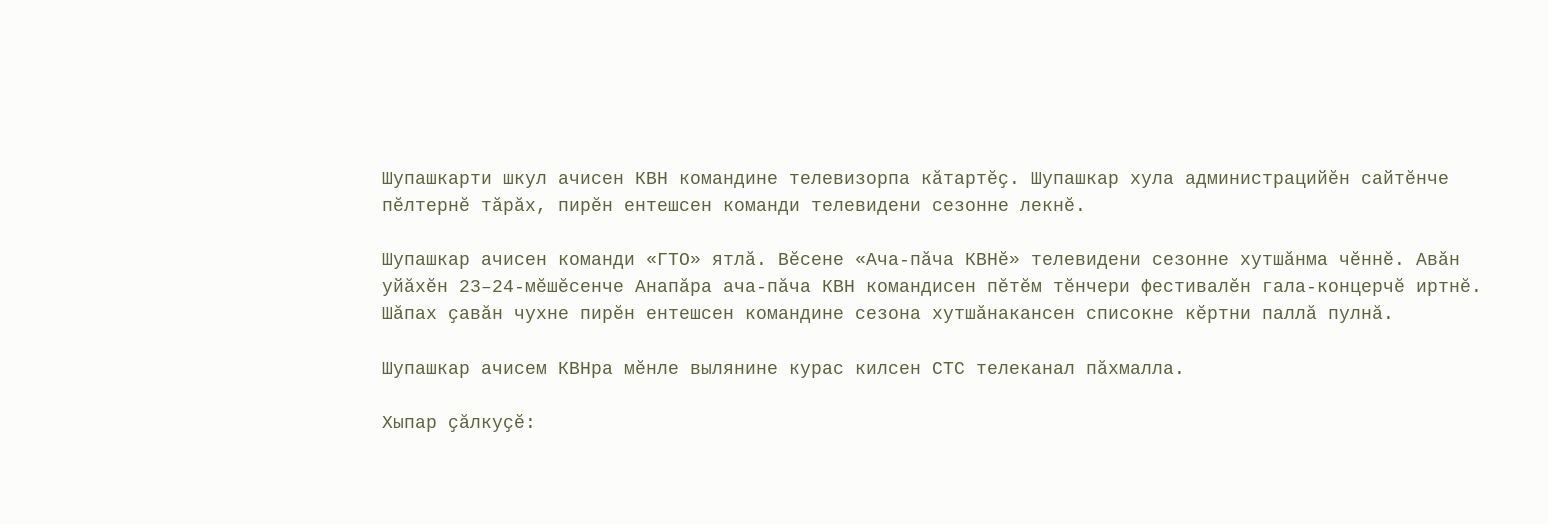Шупашкарти шкул ачисен КВН командине телевизорпа кӑтартӗҫ. Шупашкар хула администрацийӗн сайтӗнче пӗлтернӗ тӑрӑх, пирӗн ентешсен команди телевидени сезонне лекнӗ.

Шупашкар ачисен команди «ГТО» ятлӑ. Вӗсене «Ача-пӑча КВНӗ» телевидени сезонне хутшӑнма чӗннӗ. Авӑн уйӑхӗн 23–24-мӗшӗсенче Анапӑра ача-пӑча КВН командисен пӗтӗм тӗнчери фестивалӗн гала-концерчӗ иртнӗ. Шӑпах ҫавӑн чухне пирӗн ентешсен командине сезона хутшӑнакансен списокне кӗртни паллӑ пулнӑ.

Шупашкар ачисем КВНра мӗнле вылянине курас килсен СТС телеканал пӑхмалла.

Хыпар ҫӑлкуҫӗ: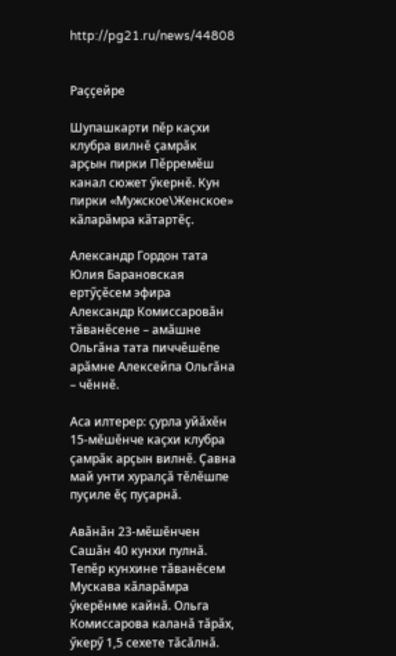http://pg21.ru/news/44808


Раҫҫейре

Шупашкарти пӗр каҫхи клубра вилнӗ ҫамрӑк арҫын пирки Пӗрремӗш канал сюжет ӳкернӗ. Кун пирки «Мужское\Женское» кӑларӑмра кӑтартӗҫ.

Александр Гордон тата Юлия Барановская ертӳҫӗсем эфира Александр Комиссаровӑн тӑванӗсене – амӑшне Ольгӑна тата пиччӗшӗпе арӑмне Алексейпа Ольгӑна – чӗннӗ.

Аса илтерер: ҫурла уйӑхӗн 15-мӗшӗнче каҫхи клубра ҫамрӑк арҫын вилнӗ. Ҫавна май унти хуралҫӑ тӗлӗшпе пуҫиле ӗҫ пуҫарнӑ.

Авӑнӑн 23-мӗшӗнчен Сашӑн 40 кунхи пулнӑ. Тепӗр кунхине тӑванӗсем Мускава кӑларӑмра ӳкерӗнме кайнӑ. Ольга Комиссарова каланӑ тӑрӑх, ӳкерӳ 1,5 сехете тӑсӑлнӑ.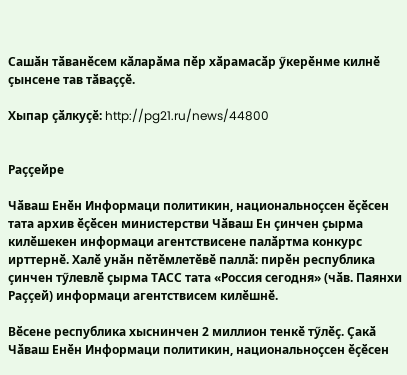Сашӑн тӑванӗсем кӑларӑма пӗр хӑрамасӑр ӳкерӗнме килнӗ ҫынсене тав тӑваҫҫӗ.

Хыпар ҫӑлкуҫӗ: http://pg21.ru/news/44800


Раҫҫейре

Чӑваш Енӗн Информаци политикин, национальноҫсен ӗҫӗсен тата архив ӗҫӗсен министерстви Чӑваш Ен ҫинчен ҫырма килӗшекен информаци агентствисене палӑртма конкурс ирттернӗ. Халӗ унӑн пӗтӗмлетӗвӗ паллӑ: пирӗн республика ҫинчен тӳлевлӗ ҫырма ТАСС тата «Россия сегодня» (чӑв. Паянхи Раҫҫей) информаци агентствисем килӗшнӗ.

Вӗсене республика хыснинчен 2 миллион тенкӗ тӳлӗҫ. Ҫакӑ Чӑваш Енӗн Информаци политикин, национальноҫсен ӗҫӗсен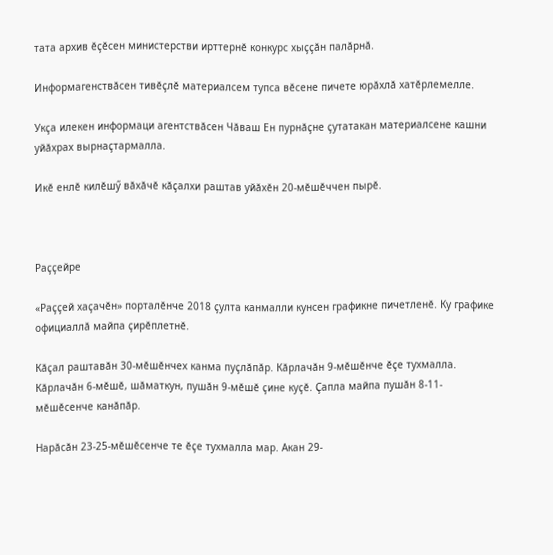тата архив ӗҫӗсен министерстви ирттернӗ конкурс хыҫҫӑн палӑрнӑ.

Информагенствӑсен тивӗҫлӗ материалсем тупса вӗсене пичете юрӑхлӑ хатӗрлемелле.

Укҫа илекен информаци агентствӑсен Чӑваш Ен пурнӑҫне ҫутатакан материалсене кашни уйӑхрах вырнаҫтармалла.

Икӗ енлӗ килӗшӳ вӑхӑчӗ кӑҫалхи раштав уйӑхӗн 20-мӗшӗччен пырӗ.



Раҫҫейре

«Раҫҫей хаҫачӗн» порталӗнче 2018 ҫулта канмалли кунсен графикне пичетленӗ. Ку графике официаллӑ майпа ҫирӗплетнӗ.

Кӑҫал раштавӑн 30-мӗшӗнчех канма пуҫлӑпӑр. Кӑрлачӑн 9-мӗшӗнче ӗҫе тухмалла. Кӑрлачӑн 6-мӗшӗ, шӑматкун, пушӑн 9-мӗшӗ ҫине куҫӗ. Ҫапла майпа пушӑн 8-11-мӗшӗсенче канӑпӑр.

Нарӑсӑн 23-25-мӗшӗсенче те ӗҫе тухмалла мар. Акан 29-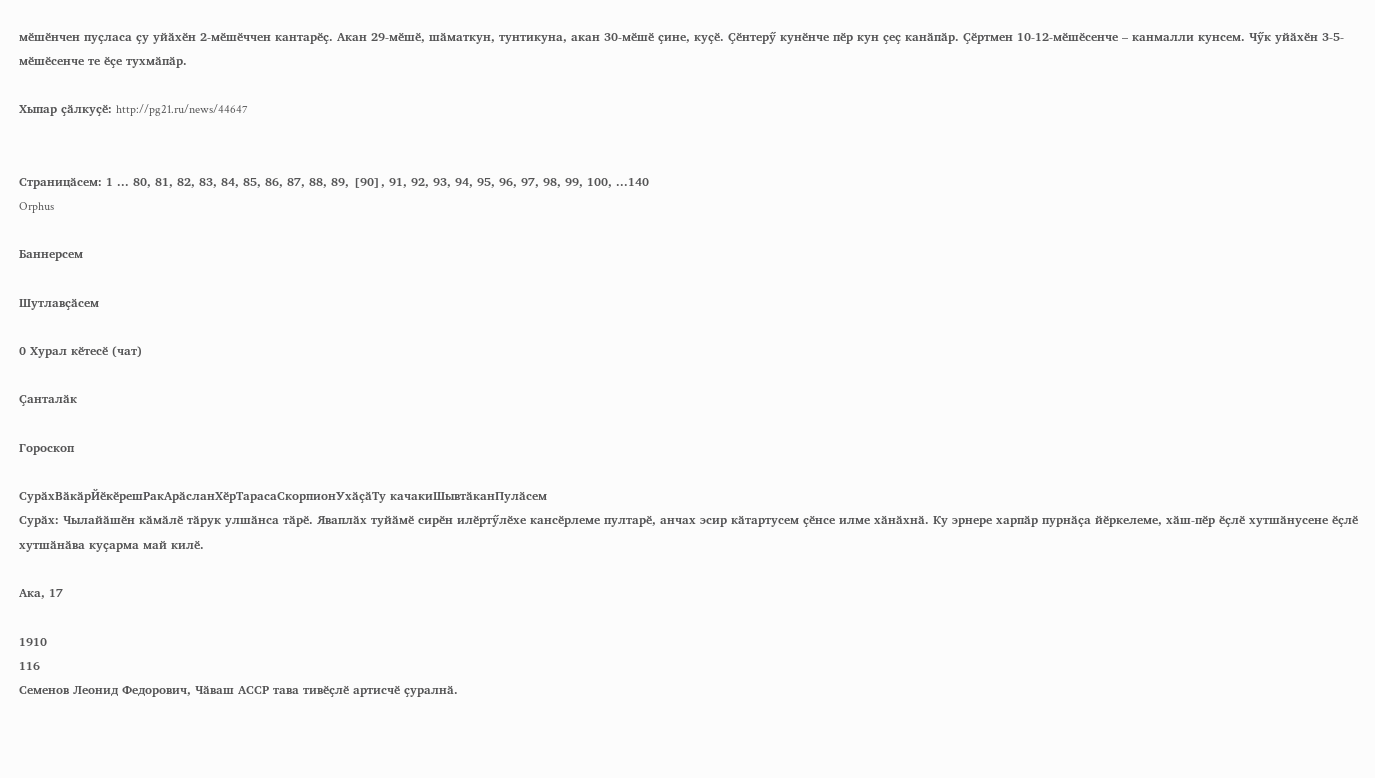мӗшӗнчен пуҫласа ҫу уйӑхӗн 2-мӗшӗччен кантарӗҫ. Акан 29-мӗшӗ, шӑматкун, тунтикуна, акан 30-мӗшӗ ҫине, куҫӗ. Ҫӗнтерӳ кунӗнче пӗр кун ҫеҫ канӑпӑр. Ҫӗртмен 10-12-мӗшӗсенче – канмалли кунсем. Чӳк уйӑхӗн 3-5-мӗшӗсенче те ӗҫе тухмӑпӑр.

Хыпар ҫӑлкуҫӗ: http://pg21.ru/news/44647


Страницӑсем: 1 ... 80, 81, 82, 83, 84, 85, 86, 87, 88, 89, [90], 91, 92, 93, 94, 95, 96, 97, 98, 99, 100, ...140
Orphus

Баннерсем

Шутлавҫӑсем

0 Хурал кӗтесӗ (чат)

Ҫанталӑк

Гороскоп

СурӑхВӑкӑрЙӗкӗрешРакАрӑсланХӗрТарасаСкорпионУхӑҫӑТу качакиШывтӑканПулӑсем
Сурӑх: Чылайӑшӗн кӑмӑлӗ тӑрук улшӑнса тӑрӗ. Яваплӑх туйӑмӗ сирӗн илӗртӳлӗхе кансӗрлеме пултарӗ, анчах эсир кӑтартусем ҫӗнсе илме хӑнӑхнӑ. Ку эрнере харпӑр пурнӑҫа йӗркелеме, хӑш-пӗр ӗҫлӗ хутшӑнусене ӗҫлӗ хутшӑнӑва куҫарма май килӗ.

Ака, 17

1910
116
Семенов Леонид Федорович, Чӑваш АССР тава тивӗҫлӗ артисчӗ ҫуралнӑ.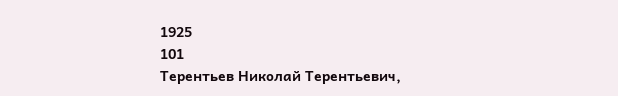1925
101
Терентьев Николай Терентьевич,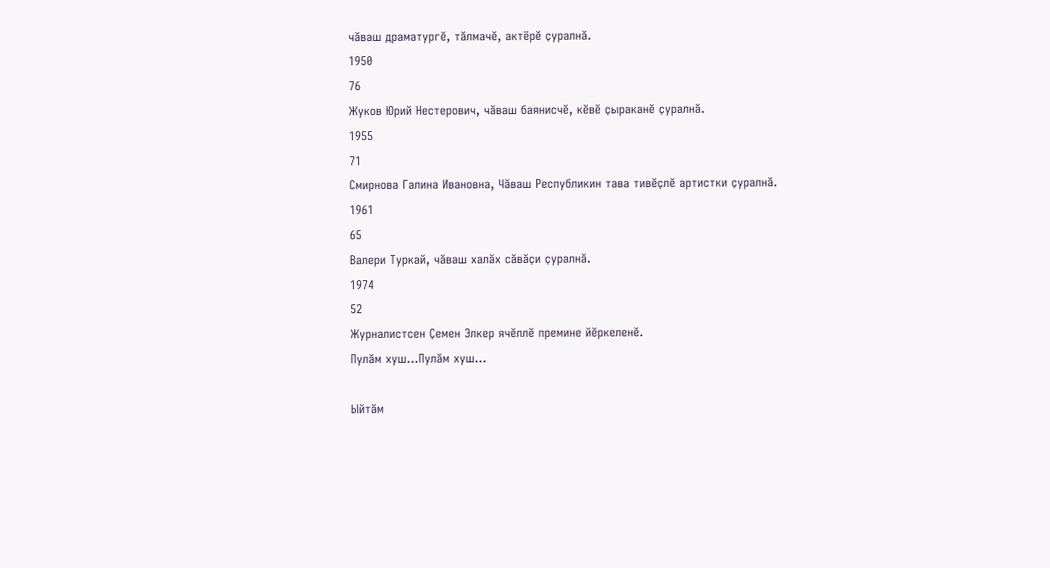чӑваш драматургӗ, тӑлмачӗ, актёрӗ ҫуралнӑ.
1950
76
Жуков Юрий Нестерович, чӑваш баянисчӗ, кӗвӗ ҫыраканӗ ҫуралнӑ.
1955
71
Смирнова Галина Ивановна, Чӑваш Республикин тава тивӗҫлӗ артистки ҫуралнӑ.
1961
65
Валери Туркай, чӑваш халӑх сӑвӑҫи ҫуралнӑ.
1974
52
Журналистсен Ҫемен Элкер ячӗллӗ премине йӗркеленӗ.
Пулӑм хуш...Пулӑм хуш...

Ыйтӑм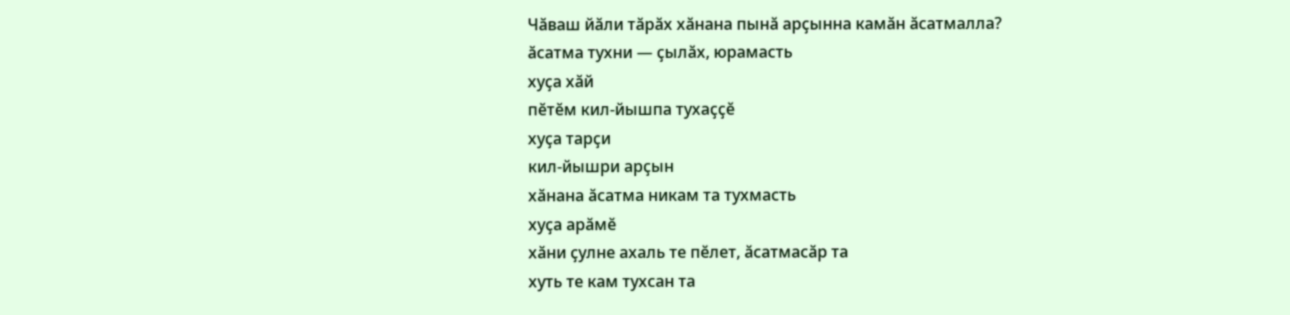Чӑваш йӑли тӑрӑх хӑнана пынӑ арҫынна камӑн ӑсатмалла?
ӑсатма тухни — ҫылӑх, юрамасть
хуҫа хӑй
пӗтӗм кил-йышпа тухаҫҫӗ
хуҫа тарҫи
кил-йышри арҫын
хӑнана ӑсатма никам та тухмасть
хуҫа арӑмӗ
хӑни ҫулне ахаль те пӗлет, ӑсатмасӑр та
хуть те кам тухсан та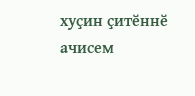хуҫин ҫитӗннӗ ачисем